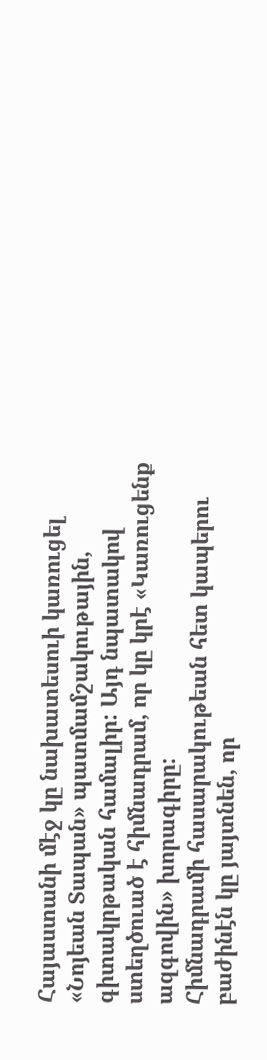Հայաստանի մէջ կը նախատեսուի կառուցել «Նոյեան Տապան» պատմամշակութային, գիտակրթական համալիր: Այդ նպատակով ստեղծուած է հիմնադրամ, որ կը կրէ «Կառուցենք ազգովին» խորագիրը:
Հիմնադրամի հասարակութեան հետ կապերու բաժինէն կը յայտնեն, որ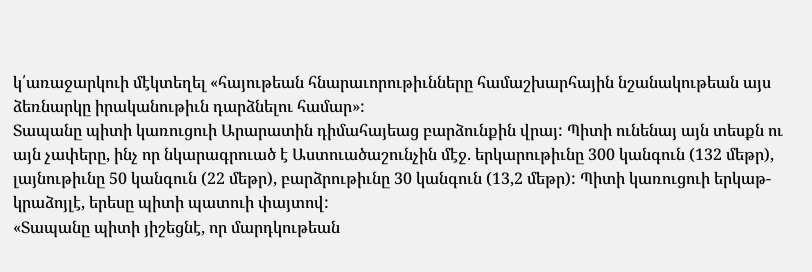կ՛առաջարկուի մէկտեղել «հայութեան հնարաւորութիւնները համաշխարհային նշանակութեան այս ձեռնարկը իրականութիւն դարձնելու համար»:
Տապանը պիտի կառուցուի Արարատին դիմահայեաց բարձունքին վրայ: Պիտի ունենայ այն տեսքն ու այն չափերը, ինչ որ նկարագրուած է Աստուածաշունչին մէջ. երկարութիւնը 300 կանգուն (132 մեթր), լայնութիւնը 50 կանգուն (22 մեթր), բարձրութիւնը 30 կանգուն (13,2 մեթր): Պիտի կառուցուի երկաթ-կրաձոյլէ, երեսը պիտի պատուի փայտով:
«Տապանը պիտի յիշեցնէ, որ մարդկութեան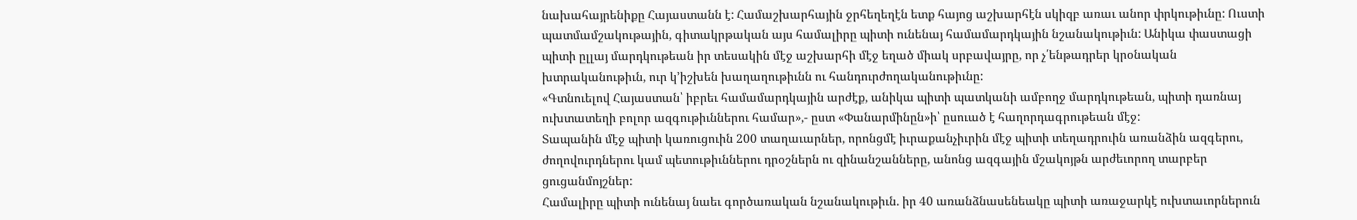նախահայրենիքը Հայաստանն է: Համաշխարհային ջրհեղեղէն ետք հայոց աշխարհէն սկիզբ առաւ անոր փրկութիւնը: Ուստի պատմամշակութային, գիտակրթական այս համալիրը պիտի ունենայ համամարդկային նշանակութիւն: Անիկա փաստացի պիտի ըլլայ մարդկութեան իր տեսակին մէջ աշխարհի մէջ եղած միակ սրբավայրը, որ չ՛ենթադրեր կրօնական խտրականութիւն, ուր կ’իշխեն խաղաղութիւնն ու հանդուրժողականութիւնը:
«Գտնուելով Հայաստան՝ իբրեւ համամարդկային արժէք, անիկա պիտի պատկանի ամբողջ մարդկութեան, պիտի դառնայ ուխտատեղի բոլոր ազգութիւններու համար»,- ըստ «Փանարմինըն»ի՝ ըսուած է հաղորդագրութեան մէջ:
Տապանին մէջ պիտի կառուցուին 200 տաղաւարներ, որոնցմէ իւրաքանչիւրին մէջ պիտի տեղադրուին առանձին ազգերու, ժողովուրդներու կամ պետութիւններու դրօշներն ու զինանշանները, անոնց ազգային մշակոյթն արժեւորող տարբեր ցուցանմոյշներ:
Համալիրը պիտի ունենայ նաեւ գործառական նշանակութիւն. իր 40 առանձնասենեակը պիտի առաջարկէ ուխտաւորներուն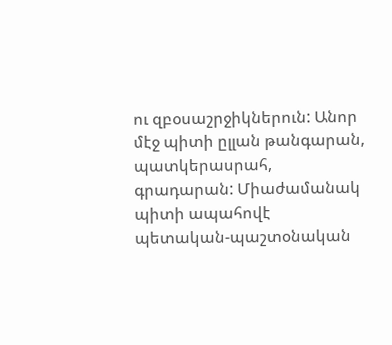ու զբօսաշրջիկներուն: Անոր մէջ պիտի ըլլան թանգարան, պատկերասրահ, գրադարան: Միաժամանակ պիտի ապահովէ պետական-պաշտօնական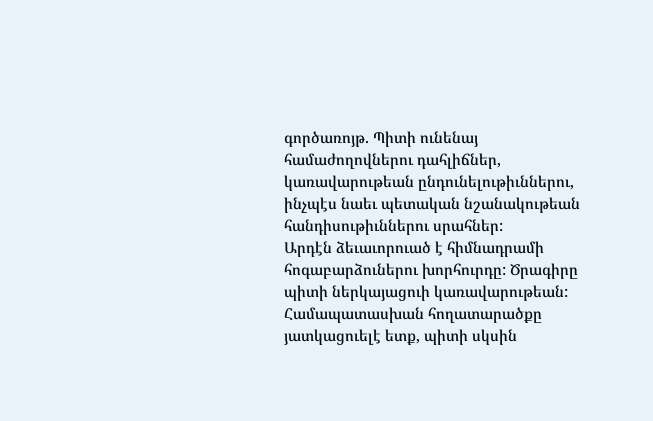գործառոյթ. Պիտի ունենայ համաժողովներու դահլիճներ, կառավարութեան ընդունելութիւններու, ինչպէս նաեւ պետական նշանակութեան հանդիսութիւններու սրահներ:
Արդէն ձեւաւորուած է հիմնադրամի հոգաբարձուներու խորհուրդը: Ծրագիրը պիտի ներկայացուի կառավարութեան: Համապատասխան հողատարածքը յատկացուելէ ետք, պիտի սկսին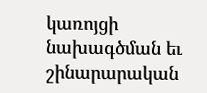կառոյցի նախագծման եւ շինարարական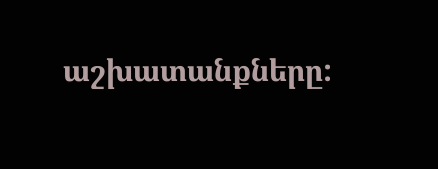աշխատանքները: